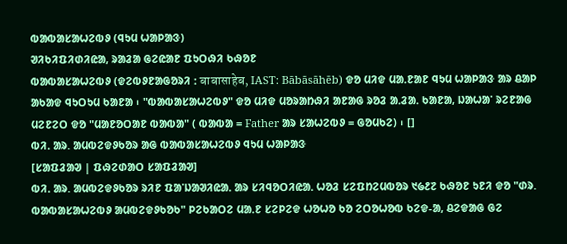ᱵᱟᱵᱟᱥᱟᱦᱮᱵᱽ (ᱧᱩᱢ ᱦᱟᱞᱟᱝ)
ᱣᱤᱠᱤᱯᱤᱰᱤᱭᱟ, ᱨᱟᱲᱟ ᱜᱮᱭᱟᱱ ᱯᱩᱛᱷᱤ ᱠᱷᱚᱱ
ᱵᱟᱵᱟᱥᱟᱦᱮᱵᱽ (ᱫᱮᱵᱽᱱᱟᱜᱚᱨᱤ ᱺ बाबासाहेब, IAST: Bābāsāhēb) ᱫᱚ ᱢᱤᱫ ᱢᱟᱹᱱᱟᱱ ᱧᱩᱢ ᱦᱟᱞᱟᱝ ᱟᱨ ᱪᱟᱞ ᱟᱠᱟᱫ ᱧᱩᱛᱩᱢ ᱠᱟᱱᱟ ᱾ "ᱵᱟᱵᱟᱥᱟᱦᱮᱵᱽ" ᱫᱚ ᱢᱤᱫ ᱢᱚᱨᱟᱴᱷᱤ ᱟᱱᱟᱜ ᱨᱚᱲ ᱟᱹᱲᱟᱹ ᱠᱟᱱᱟ, ᱡᱟᱦᱟᱸ ᱨᱮᱱᱟᱜ ᱢᱮᱱᱮᱛ ᱫᱚ "ᱢᱟᱱᱚᱛᱟᱱ ᱵᱟᱵᱟ" ( ᱵᱟᱵᱟ = Father ᱟᱨ ᱥᱟᱦᱮᱵᱽ = ᱜᱚᱢᱠᱮ) ᱾ []
ᱵᱤᱹ ᱟᱨ. ᱟᱢᱵᱮᱫᱽᱠᱚᱨ ᱟᱜ ᱵᱟᱵᱟᱥᱟᱦᱮᱵᱽ ᱧᱩᱢ ᱦᱟᱞᱟᱝ
[ᱥᱟᱯᱲᱟᱣ | ᱯᱷᱮᱰᱟᱛ ᱥᱟᱯᱲᱟᱣ]
ᱵᱤᱹ ᱟᱨ. ᱟᱢᱵᱮᱫᱽᱠᱚᱨ ᱨᱤᱱ ᱯᱟᱸᱡᱟᱣᱤᱭᱟᱹ ᱟᱨ ᱥᱤᱧᱚᱛᱤᱭᱟᱹ ᱦᱚᱲ ᱥᱮᱯᱴᱮᱢᱵᱚᱨ ᱑᱙᱒᱗ ᱠᱷᱚᱱ ᱩᱱᱤ ᱫᱚ "ᱰᱨ. ᱵᱟᱵᱟᱥᱟᱦᱮᱵᱽ ᱟᱢᱵᱮᱫᱽᱠᱚᱠ" ᱞᱮᱠᱟᱛᱮ ᱢᱟᱹᱱ ᱥᱮᱞᱮᱫ ᱦᱚᱦᱚ ᱠᱚ ᱮᱛᱚᱦᱚᱵ ᱠᱮᱫ-ᱟ, ᱪᱮᱫᱟᱜ ᱜᱮ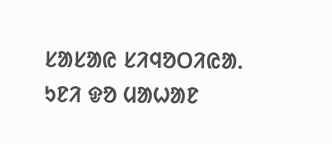ᱥᱟᱥᱟᱭ ᱥᱤᱧᱚᱛᱤᱭᱟᱹ ᱩᱱᱤ ᱫᱚ ᱢᱟᱦᱟᱱ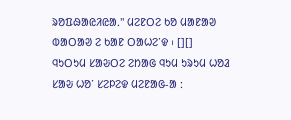ᱨᱚᱯᱷᱟᱭᱤᱭᱟᱹ" ᱢᱮᱱᱛᱮ ᱠᱚ ᱢᱟᱱᱟᱣ ᱵᱟᱛᱟᱣ ᱮ ᱠᱟᱱ ᱛᱟᱦᱮᱸᱫ ᱾ [][]
ᱧᱩᱛᱩᱢ ᱥᱟᱶᱛᱮ ᱮᱴᱟᱜ ᱧᱩᱢ ᱩᱨᱩᱢ ᱦᱚᱲ ᱥᱟᱶ ᱦᱚᱸ ᱥᱮᱞᱮᱫ ᱢᱮᱱᱟᱜ-ᱟ ᱺ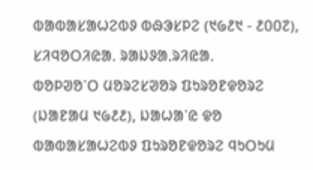ᱵᱟᱵᱟᱥᱟᱦᱮᱵᱽ ᱵᱷᱳᱥᱞᱮ (᱑᱙᱒᱑ - ᱒᱐᱐᱗), ᱥᱤᱧᱚᱛᱤᱭᱟᱹ ᱨᱟᱡᱽᱟᱹᱨᱤᱭᱟᱹ
ᱵᱚᱞᱣᱚᱸᱛ ᱢᱚᱨᱮᱥᱣᱚᱨ ᱯᱩᱨᱚᱱᱫᱚᱨᱮ (ᱡᱟᱱᱟᱢ ᱑᱙᱒᱒), ᱡᱟᱦᱟᱸᱭ ᱫᱚ ᱵᱟᱵᱟᱥᱟᱦᱮᱵᱽ ᱯᱩᱨᱚᱱᱫᱚᱨᱮ ᱧᱩᱛᱩᱢ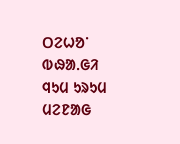ᱛᱮᱦᱚᱸ ᱵᱷᱟᱹᱜᱤ ᱧᱩᱢ ᱩᱨᱩᱢ ᱢᱮᱱᱟᱜ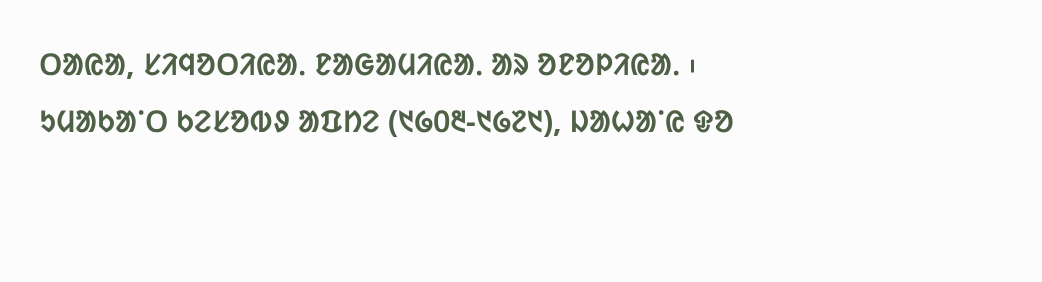ᱛᱟᱭᱟ, ᱥᱤᱧᱚᱛᱤᱭᱟᱹ ᱱᱟᱜᱟᱢᱤᱭᱟᱹ ᱟᱨ ᱚᱱᱚᱞᱤᱭᱟᱹ ᱾
ᱩᱢᱟᱠᱟᱸᱛ ᱠᱮᱥᱚᱵᱽ ᱟᱯᱴᱮ (᱑᱙᱐᱓-᱑᱙᱗᱑), ᱡᱟᱦᱟᱸᱭ ᱫᱚ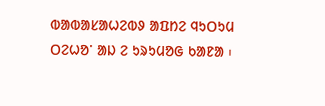ᱵᱟᱵᱟᱥᱟᱦᱮᱵᱽ ᱟᱯᱴᱮ ᱧᱩᱛᱩᱢ ᱛᱮᱦᱚᱸ ᱟᱡ ᱮ ᱩᱨᱩᱢᱚᱜ ᱠᱟᱱᱟ ᱾